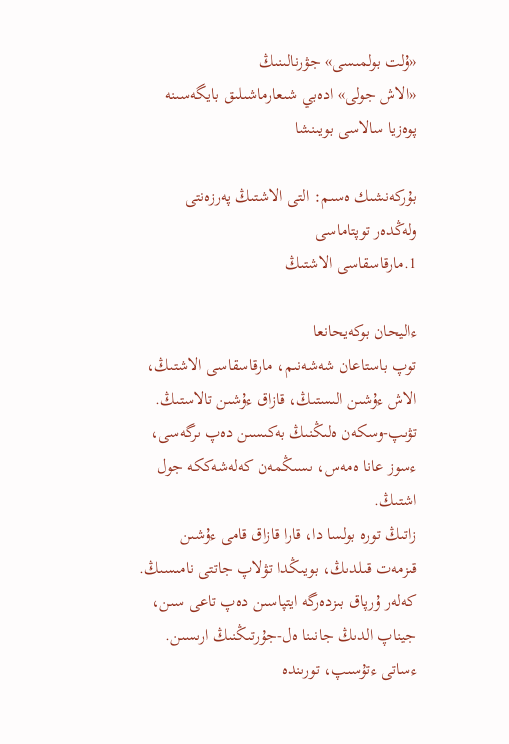«ۇلت بولمىسى» جۋرنالىنىڭ
«الاش جولى» ادەبي شىعارماشىلىق بايگەسىنە
پوەزيا سالاسى بويىنشا

بۇركەنشىك ەسىم: التى الاشتىڭ پەرزەنتى
ولەڭدەر توپتاماسى
1.مارقاسقاسى الاشتىڭ

ءاليحان بوكەيحانعا
توپ باستاعان شەشەنىم، مارقاسقاسى الاشتىڭ،
الاش ءۇشىن الىستىڭ، قازاق ءۇشىن تالاستىڭ.
تۋىپ-وسكەن ەلىڭنىڭ بەكىسىن دەپ ىرگەسى،
ءسوز عانا ەمەس، ىسىڭمەن كەلەشەككە جول اشتىڭ.
زاتىڭ تورە بولسا دا، قارا قازاق قامى ءۇشىن
قىزمەت قىلدىڭ، بويىڭدا تۋلاپ جاتتى نامىسىڭ.
كەلەر ۇرپاق بىزدەرگە ايتپاسىن دەپ تاعى سىن،
جيناپ الدىڭ جانىنا ەل-جۇرتىڭنىڭ ارىسىن.
ءساتى ءتۇسىپ، تورىندە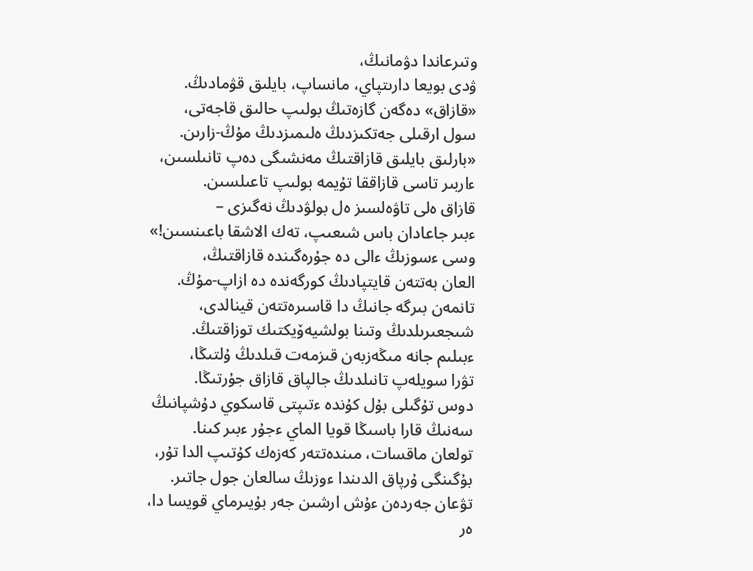وتىرعاندا دۋمانىڭ،
ۋدى بويعا دارىتپاي، مانساپ، بايلىق قۋمادىڭ.
«قازاق» دەگەن گازەتىڭ بولىپ حالىق قاجەتى،
سول ارقىلى جەتكىزدىڭ ەلىمىزدىڭ مۇڭ-زارىن.
«بارلىق بايلىق قازاقتىڭ مەنشىگى دەپ تانىلسىن،
ءاربىر تاسى قازاققا تۇيمە بولىپ تاعىلسىن.
قازاق ەلى تاۋەلسىز ەل بولۋدىڭ نەگىزى –
ءبىر جاعادان باس شىعىپ، تەك الاشقا باعىنسىن!»
وسى ءسوزىڭ ءالى دە جۇرەگىندە قازاقتىڭ،
العان بەتتەن قايتپادىڭ كورگەندە دە ازاپ-مۇڭ.
تانمەن بىرگە جانىڭ دا قاسىرەتتەن قينالدى،
شىجعىرىلدىڭ وتىنا بولشيەۆيكتىك توزاقتىڭ.
ءبىلىم جانە مىڭەزبەن قىزمەت قىلدىڭ ۇلتىڭا،
تۋرا سويلەپ تانىلدىڭ جالپاق قازاق جۇرتىڭا.
دوس تۇگىلى بۇل كۇندە ءتىپتى قاسكوي دۇشپانىڭ
سەنىڭ قارا باسىڭا قويا الماي ءجۇر ءبىر كىنا.
تولعان ماقسات، مىندەتتەر كەزەك كۇتىپ الدا تۇر،
بۇگىنگى ۇرپاق الدىندا ءوزىڭ سالعان جول جاتىر.
تۋعان جەردەن ءۇش ارشىن جەر بۇيىرماي قويسا دا،
ەر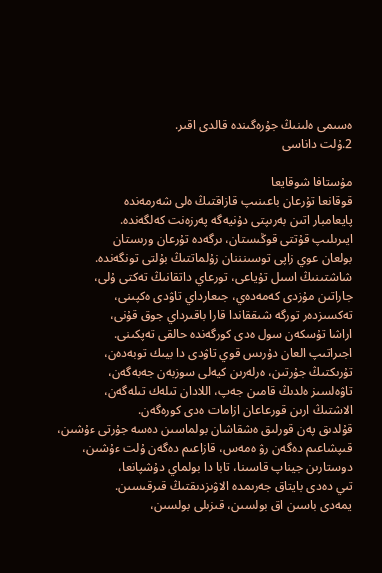ەسىمى ەلىنىڭ جۇرەگىندە قالدى اقىر.
2.ۇلت داناسى

مۇستافا شوقايعا
قوقانعا تۇرعان باعىنىپ قازاقتىڭ ەلى شەرمەندە
پايعامبار اتىن بەرىپتى دۇنيەگە پەرزەنت كەلگەندە.
ايىرىلىپ قۇتتى قوڭىستان، ىرگەدە تۇرعان ورىستان
بولعان عوي زاپى توسىنننان زۇلماتتىڭ بۇلتى تونگەندە.
شاشتىنىڭ اسىل تۇياعى، تورعاي داتقانىڭ تەكتى ۇلى،
جاراتىن مۇزدى كەمەدەي، جىعارداي تاۋدى ەكپىنى،
تەكسىزدەر تورگە شىققاندا قارا باقىرداي جوق قۇنى،
اراشا تۇسكەن سول ەدى كورگەندە حالقى تەپكىنى.
اجىراتىپ العان دۇرىس قوي تاۋدى دا بيىك توبەدەن،
تۇرىكتىڭ جۇرتىن، ەرلەرىن كيەلى سوزبەن جەبەگەن،
تاۋەلسىز ەلدىڭ قامىن جەپ، اللادان تىلەك تىلەگەن،
الاشتىڭ ارىن قورعاعان ازامات ەدى كورەگەن.
قۇلدىق پەن قورلىق ەشقاشان بولماسىن دەسە جۇرتى ءۇشىن،
قىپشاعىم دەگەن رۋ ەمەس، قازاعىم دەگەن ۇلت ءۇشىن،
دوستارىن جيناپ قاسىنا، تابا دا بولماي دۇشپانعا،
تىي دەدى بايتاق جەرىمدە الاۋىزدىقتىڭ قىرقىسىن.
يمەدى باسىن اق بولسىن، قىزىلى بولسىن،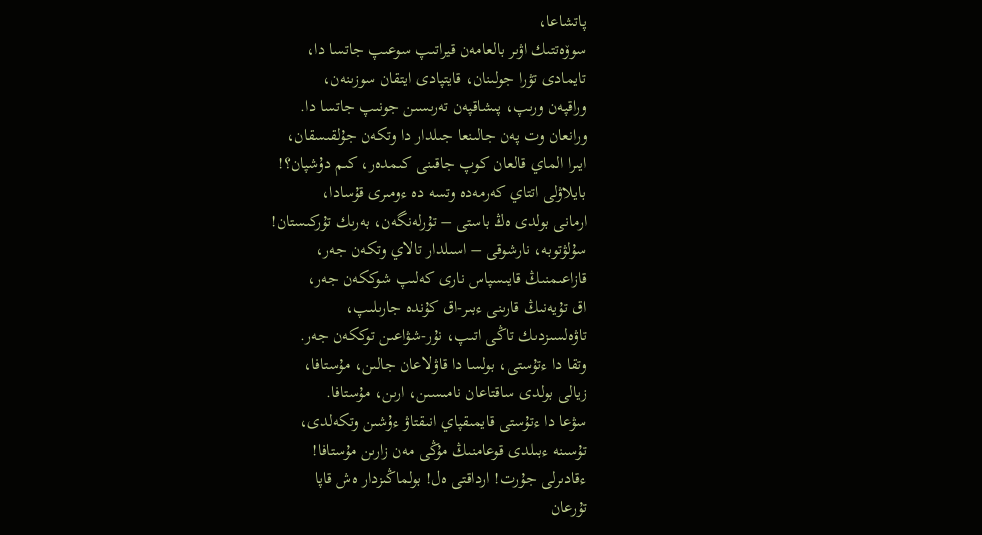پاتشاعا،
سوۆەتتىك اۋىر بالعامەن قيراتىپ سوعىپ جاتسا دا،
تايمادى تۋرا جولىنان، قايتپادى ايتقان سوزىنەن،
وراقپەن ورىپ، پىشاقپەن تەرىسىن جونىپ جاتسا دا.
ورانعان وت پەن جالىنعا جىلدار دا وتكەن جۇلقىسقان،
ايىرا الماي قالعان كوپ جاقىنى كىمدەر، كىم دۇشپان؟!
بايلاۋلى اتتاي كەرمەدە وتسە دە ءومىرى قۇسادا،
ارمانى بولدى ەڭ باستى – تۇرلەنگەن، بەرىك تۇركىستان!
سۇلۋتوبە، نارشوقى – اسىلدار تالاي وتكەن جەر،
قازاعىمنىڭ قايىسپاس نارى كەلىپ شوككەن جەر،
اق تۇيەنىڭ قارىنى ءبىر-اق كۇندە جارىلىپ،
تاۋەلسىزدىك تاڭى اتىپ، نۇر-شۋاعىن توككەن جەر.
وتقا دا ءتۇستى، بولسا دا قاۋلاعان جالىن، مۇستافا،
زيالى بولدى ساقتاعان نامىسىن، ارىن، مۇستافا.
سۋعا دا ءتۇستى قايمىقپاي انىقتاۋ ءۇشىن وتكەلدى،
تۇسىنە ءبىلدى قوعامنىڭ مۇڭى مەن زارىن مۇستافا!
ءقادىرلى جۇرت! ارداقتى ەل! بولماڭىزدار ەش قاپا
تۇرعان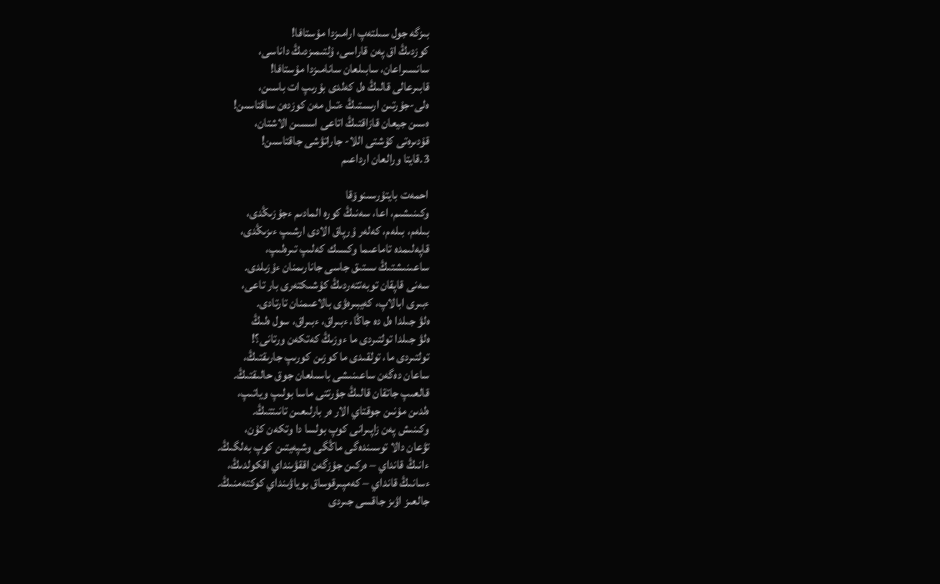بىزگە جول سىلتەپ ارامىزدا مۇستافا!
كوزدىڭ اق پەن قاراسى، ۇلتىمىزدىڭ داناسى،
سانسىراعان، سابىلعان سانامىزدا مۇستافا!
قابىرعالى قالىڭ ەل كەلدى بۇرىپ ات باسىن،
ەلى-جۇرتىن ارىستىڭ ءتىل مەن كوزدەن ساقتاسىن!
ەسىن جيعان قازاقتىڭ اتاعى اسسىن الاشتان،
قۇدىرەتى كۇشتى اللا- جاراتۋشى جاقتاسىن!
3.قايتا ورالعان ارداعىم

احمەت بايتۇرسىنوۆقا
وكىنىشىم، اعا، سەنىڭ كورە المادىم ءجۇزىڭدى،
بىلەم، بىلەم، كەلەر ۇرپاق الادى ارشىپ ءىزىڭدى،
قاپەلىمدە تاماعىما وكسىك كەلىپ تىرەلىپ،
ساعىنىشتىڭ ىستىق جاسى جانارىمنان ءۇزىلدى.
سەنى قاپقان توبەتتەردىڭ كۇشىكتەرى بار تاعى،
ءبىرى ابالاپ، كەيبىرەۋى بالاعىمنان تارتادى.
ەلۋ جىلدا ەل دە جاڭا، ءبىراق، ءبىراق، سول ەلىڭ
ەلۋ جىلدا تولتىردى ما ءوزىڭ كەتكەن ورتانى؟!
تولتىردى ما، تولقىدى ما كوزىن كورىپ جارىقتىڭ،
ساعان دەگەن ساعىنىشى باسىلعان جوق حالىقتىڭ.
قالعىپ جاتقان قالىڭ جۇرتتى ماسا بولىپ وياتىپ،
ەلدىن مۇنىن جوقتاي الار ەر بارلىعىن تانىتتىڭ.
وكىنىش پەن زاپىرانى كوپ بولسا دا وتكەن كۇن،
تۋعان دالا توسىندەگى ماڭگى وشپەيتىن كوپ بەلگىڭ.
ءانىڭ قانداي – ەركىن جۇزگەن اققۋىنداي اقكولدىڭ،
ءسانىڭ قانداي – كەمپىرقوساق بوياۋىنداي كوكتەمنىڭ.
جالعىز اۋىز جاقسى جىردى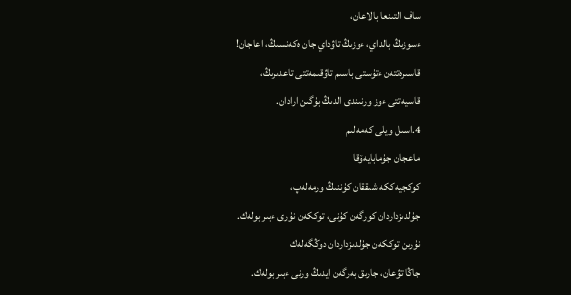ساف التىنعا بالاعان،
ءسوزىڭ بالداي، ءوزىڭ تاۋداي جان ەكەنسىڭ، اعاجان!
قاسىرەتتەن ءتۇستى باسىم تاۋقىمەتتى تاعدىرىڭ،
قاسيەتتى ءوز ورنىندى الدىڭ بۇگىن ارادان.
4.اسىل ويلى كەمەلىم
ماعجان جۇمابايەۆقا
كوكجيەككە شىققان كۇننىڭ ورمەلەپ،
جۇلدىزداردان كورگەن كۇنى، توككەن نۇرى ءبىر بولەك.
نۇرىن توككەن جۇلدىزداردان دوڭگەلەك
جاڭا تۋعان، جارىق بەرگەن ايدىڭ ورنى ءبىر بولەك.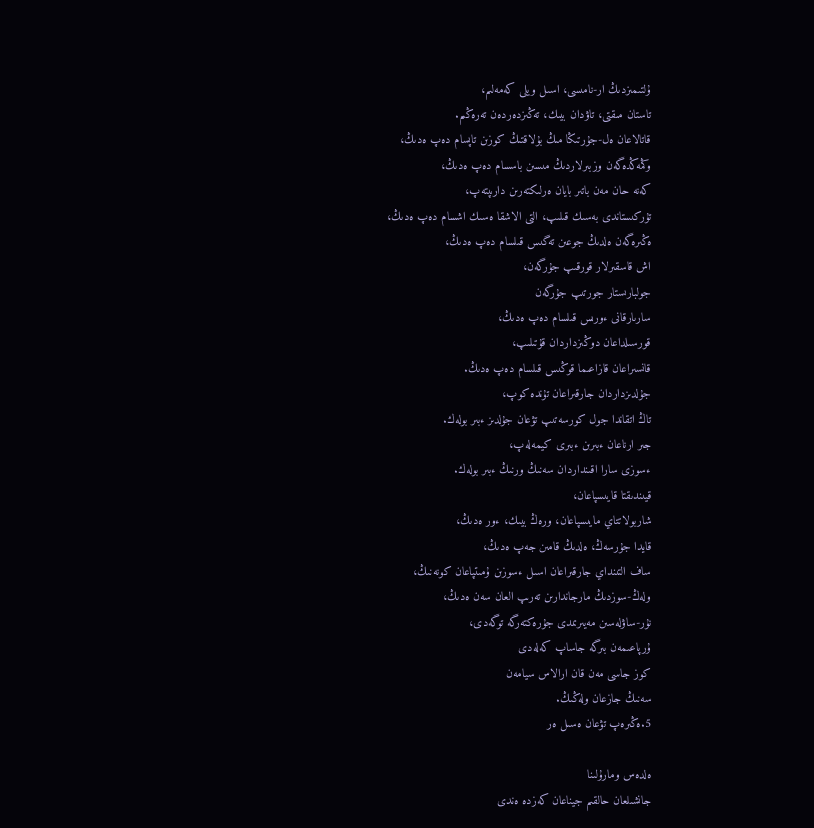ۇلتىمىزدىڭ ار-نامىسى، اسىل ويلى كەمەلىم،
تاستان مىقتى، تاۋدان بيىك، تەڭىزدەردەن تەرەڭىم.
قاتالاعان ەل-جۇرتىڭا مىڭ بۇلاقتىڭ كوزىن تاپسام دەپ ەدىڭ،
وڭمەڭدەگەن وزبىرلاردىڭ مىسىن باسسام دەپ ەدىڭ،
كەنە حان مەن باتىر بايان ەرلىكتەرىن دارىپتەپ،
تۇركىستاندى بەسىك قىلىپ، التى الاشقا ەسىك اشسام دەپ ەدىڭ،
ەڭىرەگەن ەلدىڭ جوعىن تەگىس قىلسام دەپ ەدىڭ،
اش قاسقىرلار قورقىپ جۇرگەن،
جولبارىستار جورتىپ جۇرگەن
سارىارقانى ءورىس قىلسام دەپ ەدىڭ،
قورسىلداعان دوڭىزداردان قۇتىلىپ،
قانسىراعان قازاعىما قوڭىس قىلسام دەپ ەدىڭ.
جۇلدىزداردان جارقىراعان تۇندە كوپ،
تاڭ اتقاندا جول كورسەتىپ تۋعان جۇلدىز ءبىر بولەك.
جىر ارناعان ءبىرىن ءبىرى كيمەلەپ،
ءسوزى سارا اقىنداردان سەنىڭ ورنىڭ ءبىر بولەك.
قيىندىقتا قايىسپاعان،
شاربولاتتاي مايىسپاعان، ورەڭ بيىك، ءور ەدىڭ،
قايدا جۇرسەڭ، ەلدىڭ قامىن جەپ ەدىڭ،
ساف التىنداي جارقىراعان اسىل ءسوزىن ۇمىتپاعان كونەنىڭ،
ولەڭ-سوزدىڭ مارجاندارىن تەرىپ العان سەن ەدىڭ،
نۇر-ساۋلەسىن مەيىرىمدى جۇرەكتەرگە توگەدى،
ۇرپاعىمەن بىرگە جاساپ كەلەدى
كوز جاسى مەن قان ارالاس سيامەن
سەنىڭ جازعان ولەڭىڭ.
5.ەڭىرەپ تۋعان ەسىل ەر

ەلدەس ومارۇلىنا
جانشىلعان حالقىم جيناعان كەزدە ەندى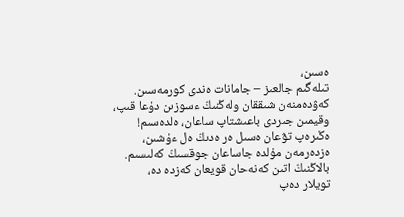ەسىن،
تىلەگىم جالعىز – جامانات ەندى كورمەسىن.
كەۋدەمنەن شىققان ولەڭنىڭ ءسوزىن دۇعا قىپ،
وقيمىن جىردى باعىشتاپ ساعان، ەلدەسىم!
ەڭىرەپ تۋعان ەسىل ەر ەدىڭ ەل ءۇشىن،
ەزدەرمەن مۇلدە جاساعان جوقسىڭ كەلىسىم.
بالاڭنىڭ اتىن كەنەحان قويعان كەزدە دە،
تويلار دەپ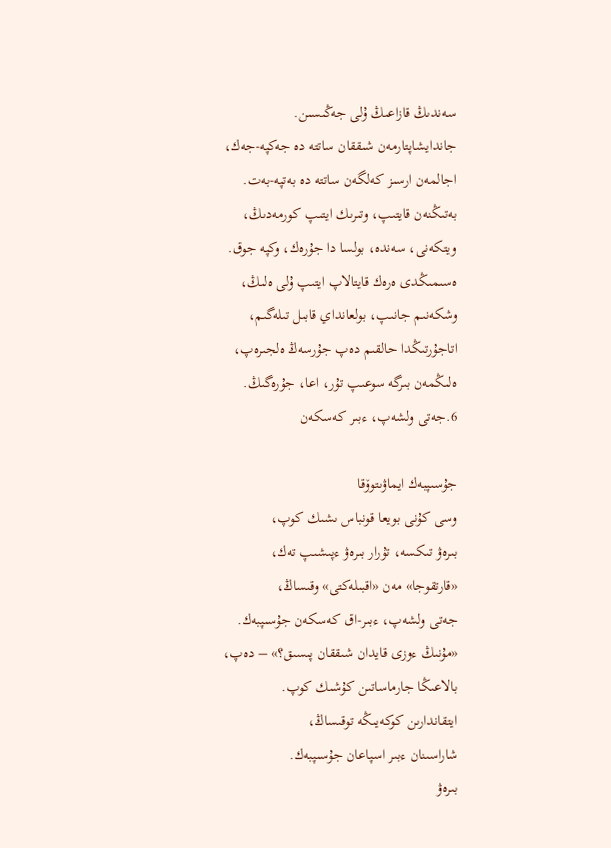سەندىڭ قازاعىڭ ۇلى جەڭىسىن.
جاندايشاپتارمەن شىققان ساتتە دە جەكپە-جەك،
اجالمەن ارسىز كەلگەن ساتتە دە بەتپە-بەت.
بەتىڭنەن قايتىپ، وتىرىك ايتىپ كورمەدىڭ،
ويتكەنى، سەندە، بولسا دا جۇرەك، وكپە جوق.
ەسىمىڭدى ەرەك قايتالاپ ايتىپ ۇلى ەلىڭ،
وشكەنىم جانىپ، بولعانداي قابىل تىلەگىم،
اتاجۇرتىڭدا حالقىم دەپ جۇرسەڭ ەلجىرەپ،
ەلىڭمەن بىرگە سوعىپ تۇر، اعا، جۇرەگىڭ.
6.جەتى ولشەپ، ءبىر كەسكەن

جۇسىپبەك ايماۋىتوۆقا
وسى كۇنى بويعا قونباس ىشىك كوپ،
بىرەۋ تىكسە، تۇرار بىرەۋ ءپىشىپ تەك،
«قارتقوجا» مەن «اقبىلەكتى» وقىساڭ،
جەتى ولشەپ، ءبىر-اق كەسكەن جۇسىپبەك.
«مۇنىڭ ءوزى قايدان شىققان پىسىق؟» – دەپ،
بالاعىڭا جارماساتىن كۇشىك كوپ.
ايتقاندارىن كوكەيىڭە توقىساڭ،
شاراسىنان ءبىر اسپاعان جۇسىپبەك.
بىرەۋ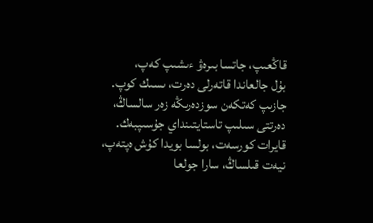قاڭعىپ، جاتسا بىرەۋ ءىشىپ كەپ،
بۇل جالعاندا قاتەرلى دەرت، ىسىك كوپ.
جازىپ كەتكەن سوزدەرىڭە زەر سالساڭ،
دەرتتى سىلىپ تاستايتىنداي جۇسىپبەك.
قايرات كورسەت، بولسا بويدا كۇش ەپتەپ،
نيەت قىلساڭ، سارا جولعا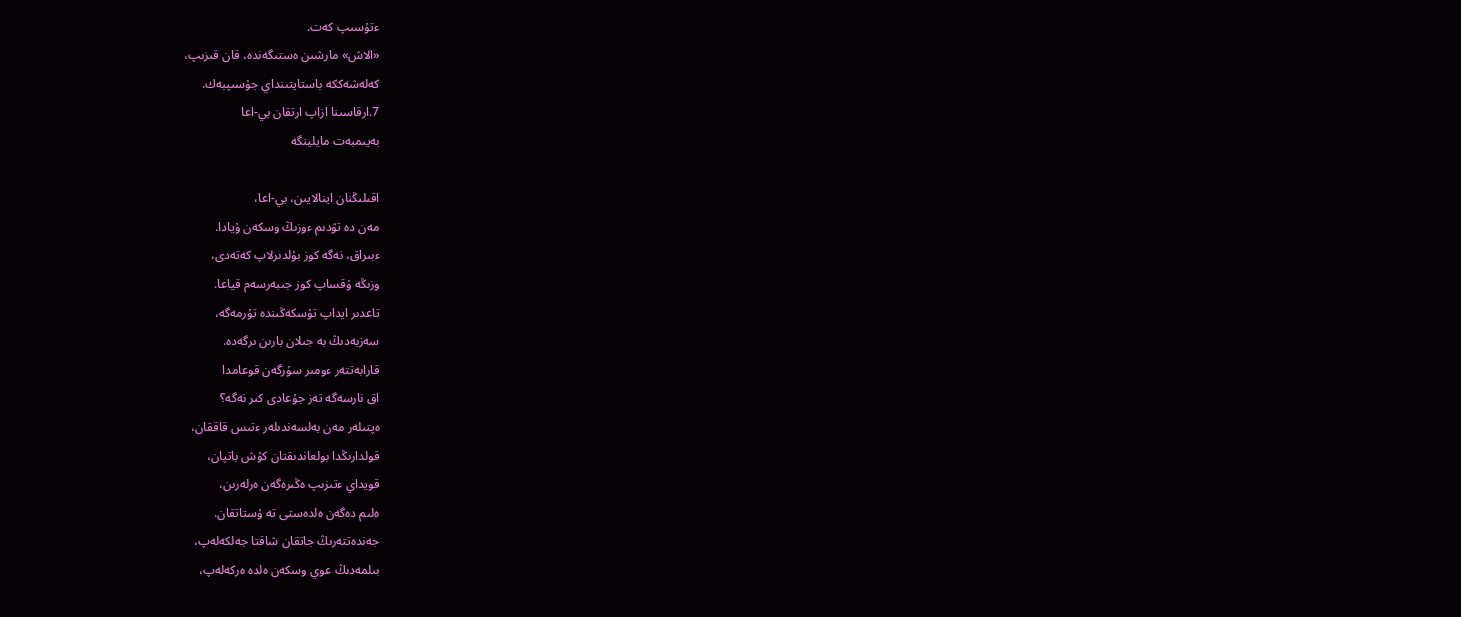ءتۇسىپ كەت.
«الاش» مارشىن ەستىگەندە، قان قىزىپ،
كەلەشەككە باستايتىنداي جۇسىپبەك.
7.ارقاسىنا ازاپ ارتقان بي-اعا
بەيىمبەت مايلينگە

اقىلىڭنان اينالايىن، بي-اعا،
مەن دە تۋدىم ءوزىڭ وسكەن ۇيادا.
ءبىراق، نەگە كوز بۇلدىرلاپ كەتەدى،
وزىڭە ۇقساپ كوز جىبەرسەم قياعا.
تاعدىر ايداپ تۇسكەڭىندە تۇرمەگە،
سەزبەدىڭ بە جىلان بارىن ىرگەدە.
قارابەتتەر ءومىر سۇرگەن قوعامدا
اق نارسەگە تەز جۇعادى كىر نەگە؟
ەپتىلەر مەن بەلسەندىلەر ءتىس قاققان،
قولدارىڭدا بولعاندىقتان كۇش باتپان،
قويداي ءتىزىپ ەڭىرەگەن ەرلەرىن،
ەلىم دەگەن ەلدەستى تە ۇستاتقان.
جەندەتتەرىڭ جاتقان شاقتا جەلكەلەپ،
بىلمەدىڭ عوي وسكەن ەلدە ەركەلەپ،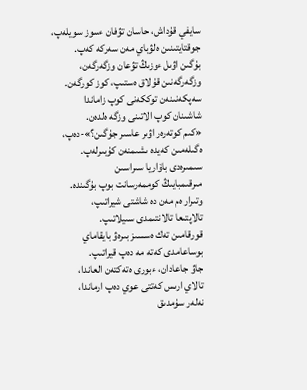سايفي قۇداش، حاسان تۋفان ءسوز سويلەپ،
جوقتايتىنىن ەلۋباي مەن سەركە كەپ.
بۇگىن اۋىل ءوزىڭ تۋعان وزگەرگەن،
وزگەرگەنىن قۇلاق ەستىپ، كوز كورگەن.
سەپكەنىنەن توككەنى كوپ زاماندا
شاشىنان كوپ الاتىنى وزگە ەلدەن.
«كىم كوتەرەر اۋىر عاسىر جۇگىن؟»-دەپ،
ەگىلەمىن كەيدە ىشىمنەن كۇبىرلەپ.
سىمىرەدى باۆاريا سىراسىن
مىرقىمبايىڭ كوممەرسانت بوپ بۇگىندە.
وتىرار ەم مەن دە شاشتى شيراتىپ،
تالاپتىعا تالانتىمدى سىيلاتىپ.
قورقامىن تەك ەسسىز بىرەۋ بايقاماي
بوساعامدى كەتە مە دەپ قيراتىپ.
جاۋ جاعادان، ءبورى ەتەكتەن العاندا،
تالاي ارىس كەتتى عوي دەپ ارماندا،
نەلەر سۇمدىق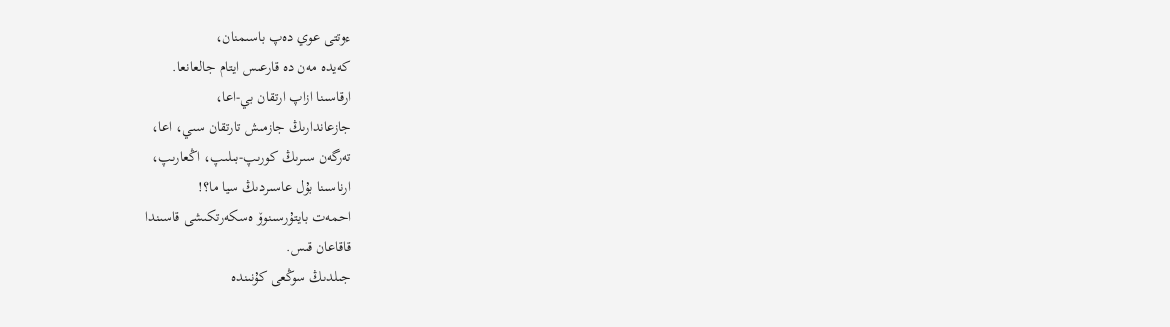ءوتتى عوي دەپ باسىمنان،
كەيدە مەن دە قارعىس ايتام جالعانعا.
ارقاسىنا ازاپ ارتقان بي-اعا،
جازعاندارىڭ جازمىش تارتقان سىي، اعا،
تەرگەن سىرىڭ كورىپ-بىلىپ، اڭعارىپ،
ارناسىنا بۇل عاسىردىڭ سيا ما؟!
احمەت بايتۇرسىنوۆ ەسكەرتكىشى قاسىندا
قاقاعان قىس.
جىلدىڭ سوڭعى كۇنىندە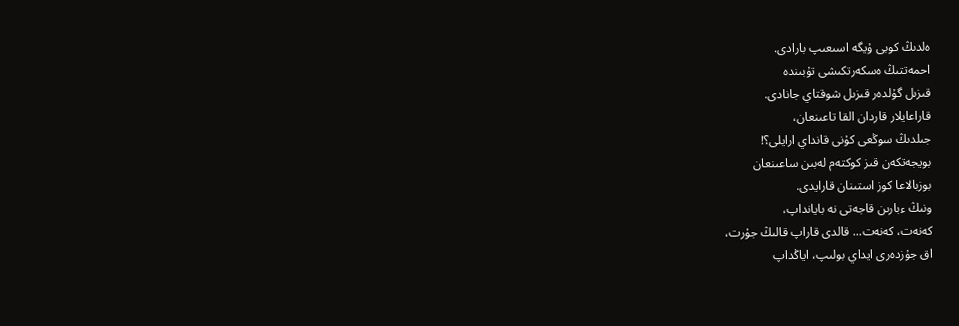ەلدىڭ كوبى ۇيگە اسىعىپ بارادى.
احمەتتىڭ ەسكەرتكىشى تۇبىندە
قىزىل گۇلدەر قىزىل شوقتاي جانادى.
قاراعايلار قاردان القا تاعىنعان،
جىلدىڭ سوڭعى كۇنى قانداي ارايلى؟!
بويجەتكەن قىز كوكتەم لەبىن ساعىنعان
بوزبالاعا كوز استىنان قارايدى.
ونىڭ ءبارىن قاجەتى نە بايانداپ،
كەنەت، كەنەت... قالدى قاراپ قالىڭ جۇرت،
اق جۇزدەرى ايداي بولىپ، اياڭداپ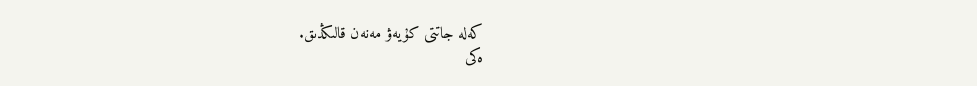كەلە جاتتى كۇيەۋ مەنەن قالىڭدىق.
ەكى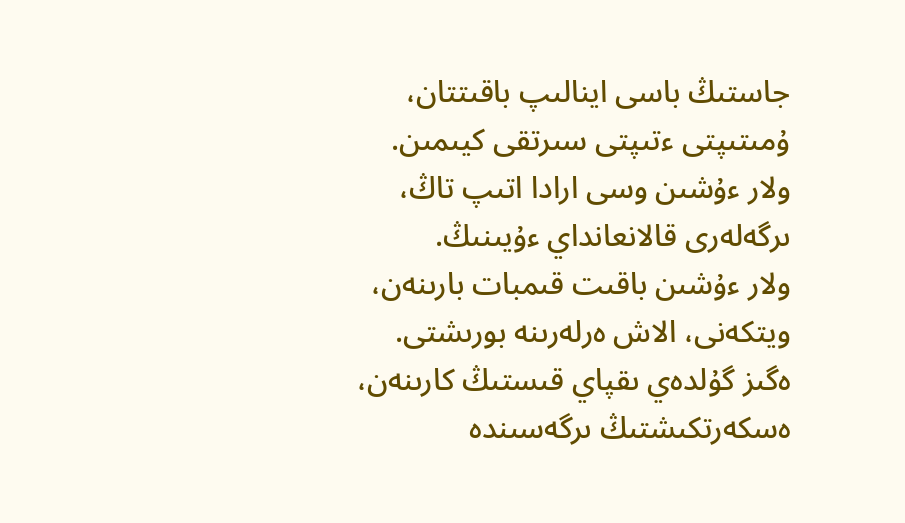جاستىڭ باسى اينالىپ باقىتتان،
ۇمىتىپتى ءتىپتى سىرتقى كيىمىن.
ولار ءۇشىن وسى ارادا اتىپ تاڭ،
ىرگەلەرى قالانعانداي ءۇيىنىڭ.
ولار ءۇشىن باقىت قىمبات بارىنەن،
ويتكەنى، الاش ەرلەرىنە بورىشتى.
ەگىز گۇلدەي ىقپاي قىستىڭ كارىنەن،
ەسكەرتكىشتىڭ ىرگەسىندە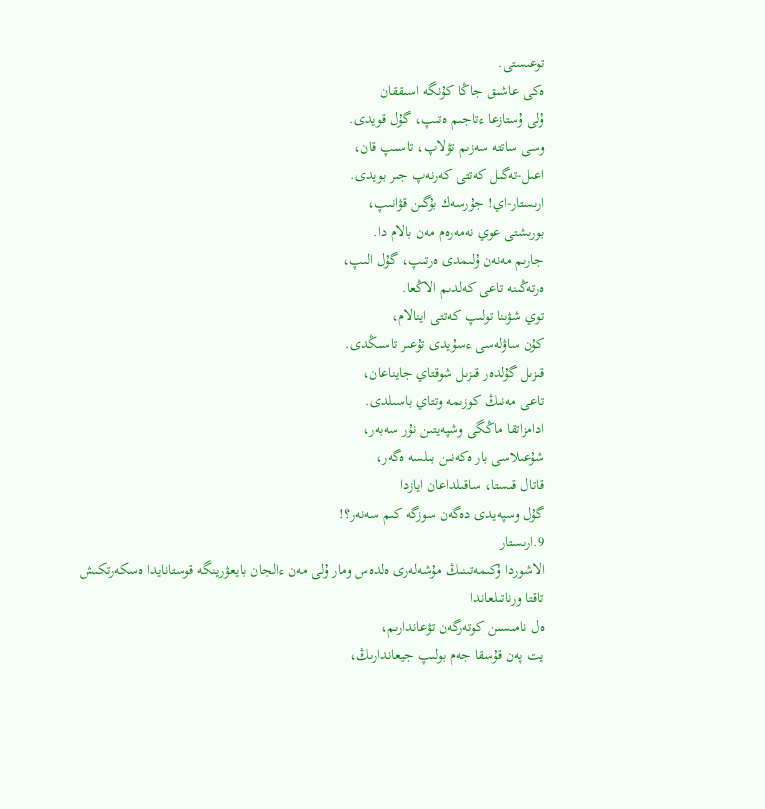توعىستى.
ەكى عاشىق جاڭا كۇنگە اسىققان
ۇلى ۇستازعا ءتاجىم ەتىپ، گۇل قويدى.
وسى ساتتە سەزىم تۋلاپ، تاسىپ قان،
اعىل-تەگىل كەتتى كەرنەپ جىر بويدى.
ارىستار-اي! جۇرسەك بۇگىن قۋانىپ،
بورىشتى عوي نەمەرەم مەن بالام دا.
جارىم مەنەن ۇلىمدى ەرتىپ، گۇل الىپ،
ەرتەڭىنە تاعى كەلدىم الاڭعا.
توي شۋىنا تولىپ كەتتى اينالام،
كۇن ساۋلەسى ءسۇيدى تۇعىر تاسىڭدى.
قىزىل گۇلدەر قىزىل شوقتاي جايناعان،
تاعى مەنىڭ كوزىمە وتتاي باسىلدى.
ادامزاتقا ماڭگى وشپەيتىن نۇر سەبەر،
شۇعىلاسى بار ەكەنىن بىلسە ەگەر،
قاتال قىستا، ساقىلداعان ايازدا
گۇل وسپەيدى دەگەن سوزگە كىم سەنەر؟!
9.ارىستار
الاشوردا ۇكىمەتىنىڭ مۇشەلەرى ەلدەس ومار ۇلى مەن ءالجان بايعۋرينگە قوستانايدا ەسكەرتكىش تاقتا ورناتىلعاندا
ەل نامىسىن كوتەرگەن تۋعاندارىم،
يت پەن قۇسقا جەم بولىپ جيعاندارىڭ،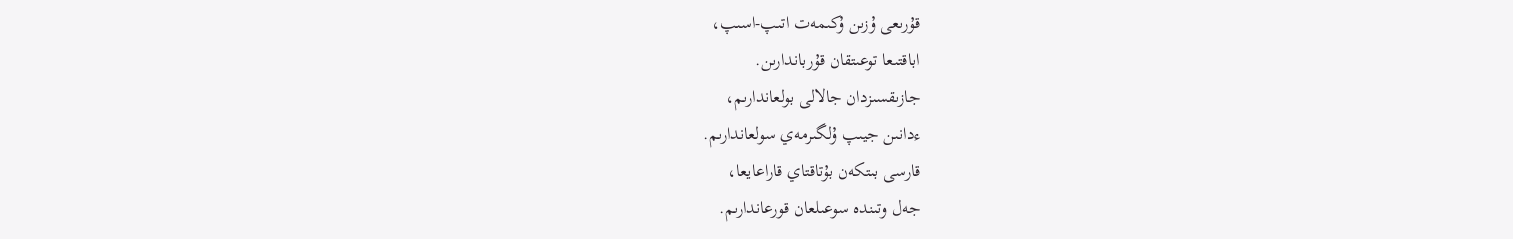قۇرىعى ۇزىن ۇكىمەت اتىپ-اسىپ،
اباقتىعا توعىتقان قۇرباندارىن.
جازىقسىزدان جالالى بولعاندارىم،
ءدانىن جيىپ ۇلگىرمەي سولعاندارىم.
قارسى بىتكەن بۇتاقتاي قاراعايعا،
جەل وتىندە سوعىلعان قورعاندارىم.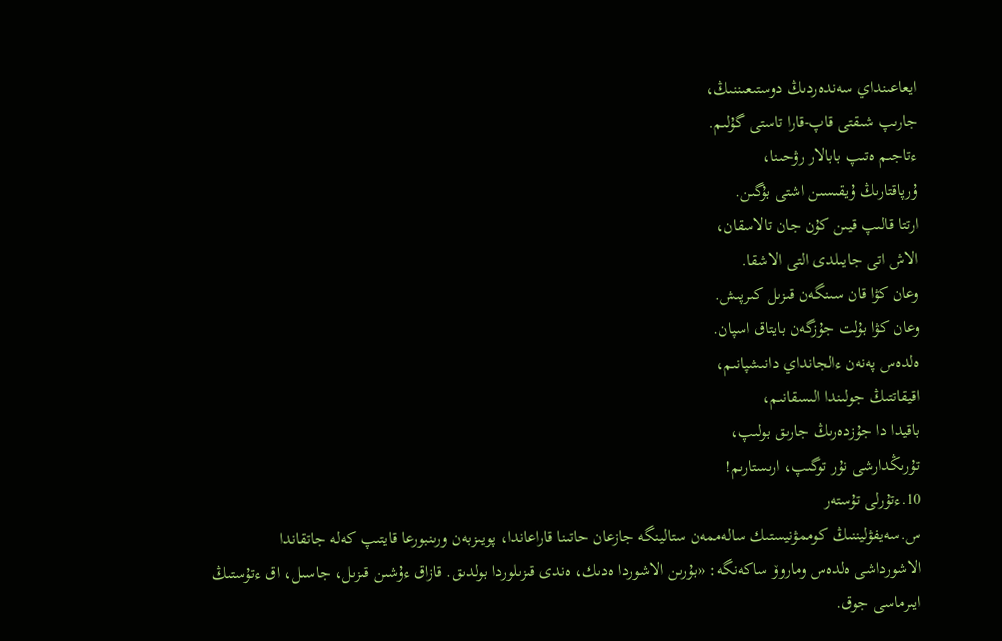ايعاعىنداي سەندەردىڭ دوستىعىننىڭ،
جارىپ شىقتى قاپ-قارا تاستى گۇلىم.
ءتاجىم ەتىپ بابالار رۋحىنا،
ۇرپاقتارىڭ ۇيقىسىن اشتى بۇگىن.
ارتتا قالىپ قيىن كۇن جان تالاسقان،
الاش اتى جايىلدى التى الاشقا.
وعان كۋا قان سىنگەن قىزىل كىرپىش.
وعان كۋا بۇلت جۇزگەن بايتاق اسپان.
ەلدەس پەنەن ءالجانداي دانىشپانىم،
اقيقاتتىڭ جولىندا الىسقانىم،
باقيدا دا جۇزدەرىڭ جارىق بولىپ،
تۇرىڭدارشى نۇر توگىپ، ارىستارىم!
10.ءتۇرلى تۇستەر
س.سەيفۋليننىڭ كوممۋنيستىك سالەممەن ستالينگە جازعان حاتىنا قاراعاندا، پويىزبەن ورىنبورعا قايتىپ كەلە جاتقاندا الاشورداشى ەلدەس وماروۆ ساكەنگە: «بۇرىن الاشوردا ەدىك، ەندى قىزىلوردا بولدىق. قازاق ءۇشىن قىزىل، جاسىل، اق ءتۇستىڭ ايىرماسى جوق.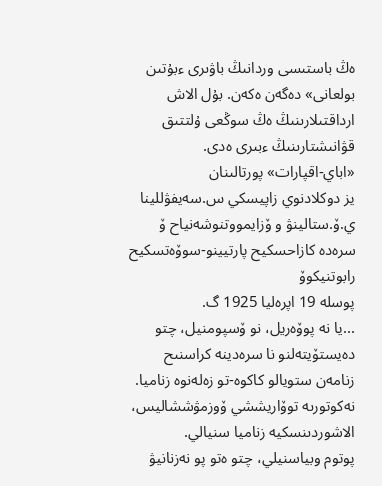ەڭ باستىسى وردانىڭ باۋىرى ءبۇتىن بولعانى» دەگەن ەكەن. بۇل الاش ارداقتىلارىنىڭ ەڭ سوڭعى ۇلتتىق قۋانىشتارىنىڭ ءبىرى ەدى.
«اباي-اقپارات» پورتالىنان
يز دوكلادنوي زاپيسكي س.سەيفۋللينا ي.ۆ.ستالينۋ و ۆزايمووتنوشەنياح ۆ سرەدە كازاحسكيح پارتيينو-سوۆەتسكيح رابوتنيكوۆ
پوسلە 19 اپرەليا 1925 گ.
...يا نە پوۆەريل، نو ۆسپومنيل، چتو دەيستۆيتەلنو نا سرەدينە كراسنىح زنامەن ستويالو كاكوە-تو زەلەنوە زناميا. نەكوتورىە توۆاريششي ۆوزمۋششاليس، الاشوردىنسكيە زناميا سنيالي.
پوتوم وبياسنيلي، چتو ەتو پو نەزنانيۋ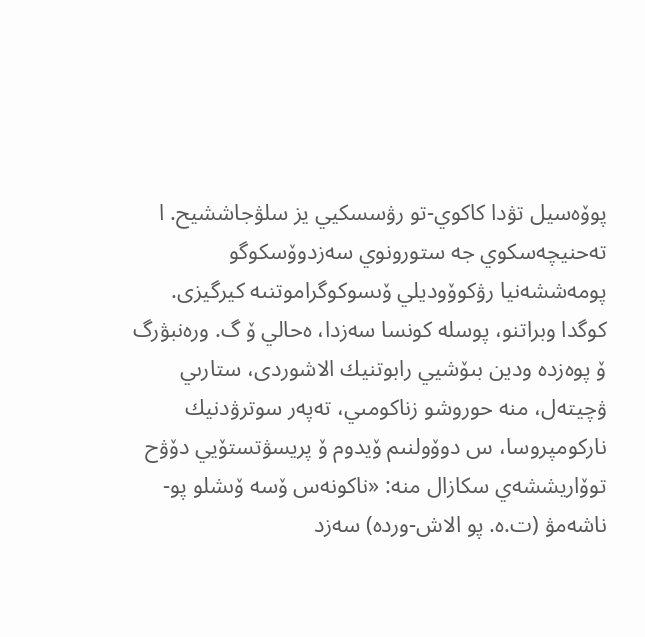پوۆەسيل تۋدا كاكوي-تو رۋسسكيي يز سلۋجاششيح. ا تەحنيچەسكوي جە ستورونوي سەزدوۆسكوگو پومەششەنيا رۋكوۆوديلي ۆىسوكوگراموتنىە كيرگيزى.
كوگدا وبراتنو، پوسلە كونسا سەزدا، ەحالي ۆ گ. ورەنبۋرگ ۆ پوەزدە ودين بىۆشيي رابوتنيك الاشوردى، ستارىي ۋچيتەل، منە حوروشو زناكومىي، تەپەر سوترۋدنيك ناركومپروسا، س دوۆولنىم ۆيدوم ۆ پريسۋتستۆيي دۆۋح توۆاريششەي سكازال منە: «ناكونەس ۆسە ۆىشلو پو-ناشەمۋ (ت.ە. پو الاش-وردە) سەزد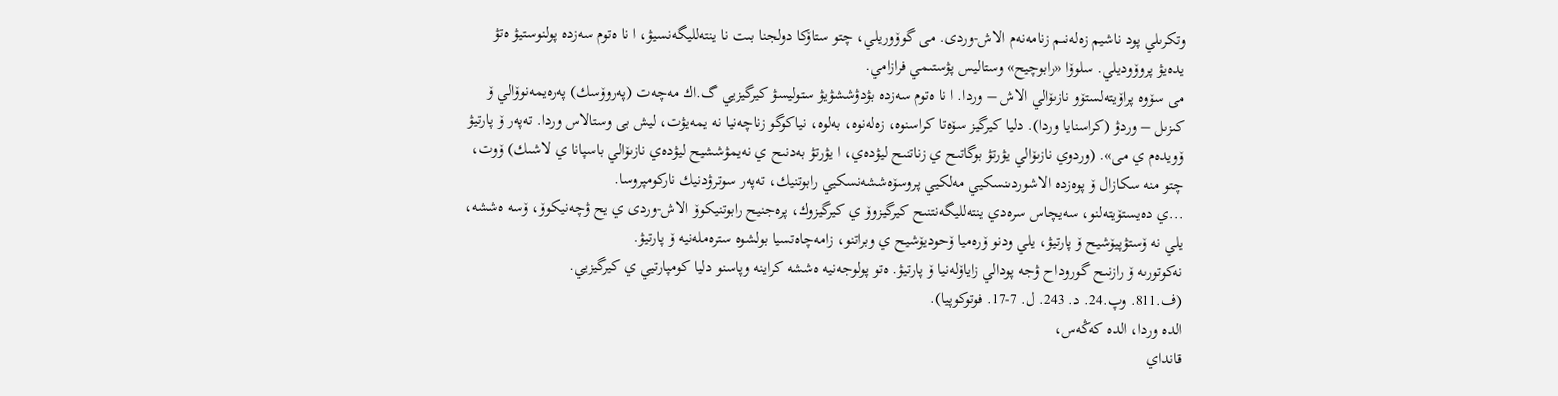وتكرىلي پود ناشيم زەلەنىم زنامەنەم الاش-وردى. مى گوۆوريلي، چتو ستاۆكا دولجنا بىت نا ينتەلليگەنسيۋ، ا نا ەتوم سەزدە پولنوستيۋ ەتۋ يدەيۋ پروۆوديلي. سلوۆا «رابوچيح» وستاليس پۋستىمي فرازامي.
مى سۆوە پراۆيتەلستۆو نازىۆالي الاش – وردا. ا نا ەتوم سەزدە بۋدۋششۋيۋ ستوليسۋ كيرگيزيي گ.اك مەچەت (پەروۆسك) پەرەيمەنوۆالي ۆ كىزىل – وردۋ (كراسنايا وردا). دليا كيرگيز سۆەتا كراسنوە، زەلەنوە، بەلوە، نياكوگو زناچەنيا نە يمەيۋت، ليش بى وستالاس وردا. تەپەر ۆ پارتيۋ ۆويدەم ي مى». (وردوي نازىۆالي يۋرتۋ بوگاتىح ي زناتنىح ليۋدەي، ا يۋرتۋ بەدنىح ي نەيمۋششيح ليۋدەي نازىۆالي باسپانا ي لاشىك) ۆوت، چتو منە سكازال ۆ پوەزدە الاشوردىنسكيي مەلكيي پروسۆەششەنسكيي رابوتنيك، تەپەر سوترۋدنيك ناركومپروسا.
...ي دەيستۆيتەلنو، سەيچاس سرەدي ينتەلليگەنتنىح كيرگيزوۆ ي كيرگيزوك، پرەجنيح رابوتنيكوۆ الاش-وردى ي يح ۋچەنيكوۆ، ۆسە ەششە، يلي نە ۆستۋپيۆشيح ۆ پارتيۋ، يلي ودنو ۆرەميا ۆحوديۆشيح ي وبراتنو، زامەچاەتسيا بولشوە سترەملەنيە ۆ پارتيۋ.
نەكوتورىە ۆ رازنىح گوروداح ۋجە پودالي زاياۆلەنيا ۆ پارتيۋ. ەتو پولوجەنيە ەششە كراينە وپاسنو دليا كومپارتيي ي كيرگيزيي.
(ف.811. وپ.24. د. 243. ل. 7-17. فوتوكوپيا).
الدە وردا، الدە كەڭەس،
قانداي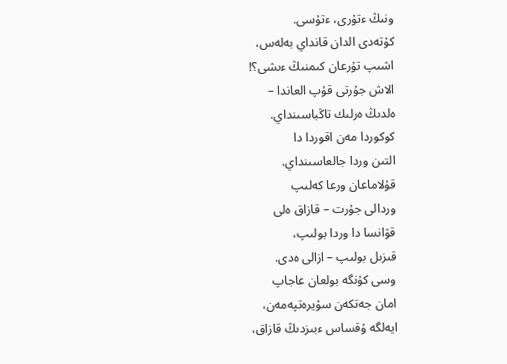ونىڭ ءتۇرى، ءتۇسى.
كۇتەدى الدان قانداي بەلەس،
اشىپ تۇرعان كىمنىڭ ءىشى؟!
الاش جۇرتى قۇپ العاندا –
ەلدىڭ ەرلىك تاڭباسىنداي.
كوكوردا مەن اقوردا دا
التىن وردا جالعاسىنداي.
قۇلاماعان ورعا كەلىپ
وردالى جۇرت – قازاق ەلى
قۋانسا دا وردا بولىپ،
قىزىل بولىپ – ازالى ەدى.
وسى كۇنگە بولعان عاجاپ
امان جەتكەن سۇيرەتپەمەن،
ايەلگە ۇقساس ءبىزدىڭ قازاق،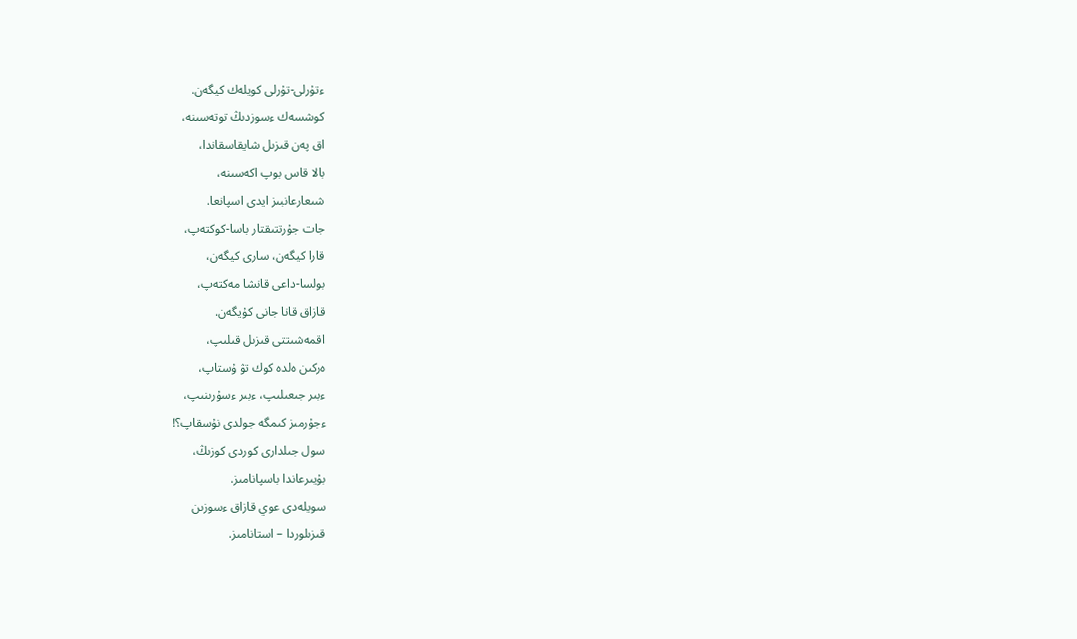ءتۇرلى-تۇرلى كويلەك كيگەن.
كوشسەك ءسوزدىڭ توتەسىنە،
اق پەن قىزىل شايقاسقاندا،
بالا قاس بوپ اكەسىنە،
شىعارعانبىز ايدى اسپانعا.
جات جۇرتتىقتار باسا-كوكتەپ،
قارا كيگەن، سارى كيگەن،
بولسا-داعى قانشا مەكتەپ،
قازاق قانا جانى كۇيگەن.
اقمەشىتتى قىزىل قىلىپ،
ەركىن ەلدە كوك تۋ ۇستاپ،
ءبىر جىعىلىپ، ءبىر ءسۇرىنىپ،
ءجۇرمىز كىمگە جولدى نۇسقاپ؟!
سول جىلدارى كوردى كوزىڭ،
بۇيىرعاندا باسپانامىز.
سويلەدى عوي قازاق ءسوزىن
قىزىلوردا – استانامىز.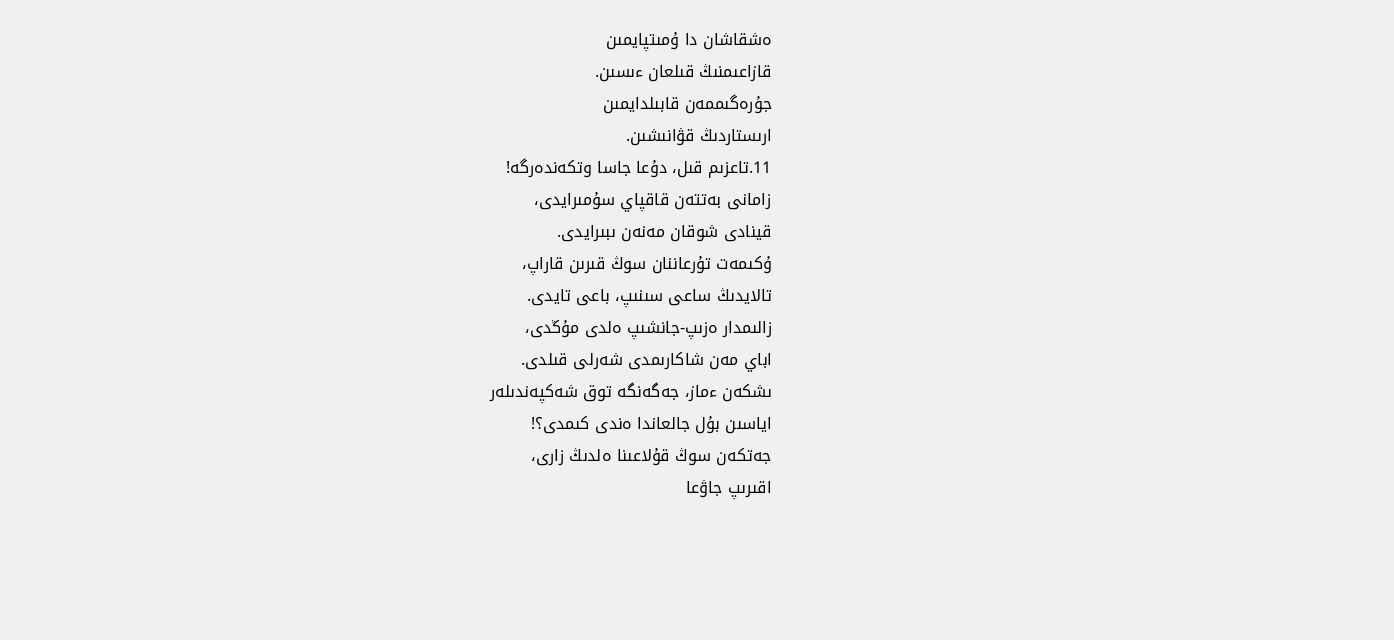ەشقاشان دا ۇمىتپايمىن
قازاعىمنىڭ قىلعان ءىسىن.
جۇرەگىممەن قابىلدايمىن
ارىستاردىڭ قۋانىشىن.
11.تاعزىم قىل، دۇعا جاسا وتكەندەرگە!
زامانى بەتتەن قاقپاي سۇمىرايدى،
قينادى شوقان مەنەن ىبىرايدى.
ۇكىمەت تۇرعاننان سوڭ قىرىن قاراپ،
تالايدىڭ ساعى سىنىپ، باعى تايدى.
زالىمدار ەزىپ-جانشىپ ەلدى مۇڭدى،
اباي مەن شاكارىمدى شەرلى قىلدى.
ىشكەن ءماز، جەگەنگە توق شەكپەندىلەر
اياسىن بۇل جالعاندا ەندى كىمدى؟!
جەتكەن سوڭ قۇلاعىنا ەلدىڭ زارى،
اقىرىپ جاۋعا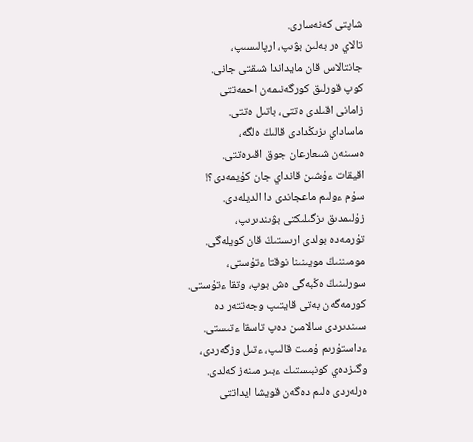شاپتى كەنەسارى.
تالاي ەر بەلىن بۋىپ، ارپالىسىپ،
جانتالاس قان مايداندا شىقتى جانى.
كوپ قورلىق كورگەنىمەن احمەتتى
زامانى اقىلدى ەتتى، باتىل ەتتى.
ماساداي ىزىڭدادى قالىڭ ەلگە،
ەسىنەن شىعارعان جوق اقىرەتتى.
اقيقات ءۇشىن قانداي جان كۇيمەدى؟!
سۇم ءولىم ماعجاندى دا الديلەدى.
زۇلىمدىق ىزگىلىكتى بۋىندىرىپ،
تۇرمەدە بولدى ارىستىڭ قان كويلەگى.
مومىننىڭ مويىنىنا نوقتا ءتۇستى،
سورلىنىڭ ەڭبەگى ەش بوپ، وتقا ءتۇستى.
كورمەگەن بەتى قايتىپ وجەتتەر دە
سىندىردى سالامىن دەپ تاسقا ءتىستى.
ءداستۇرىم ۇمىت قالىپ، ءتىل وزگەردى،
وگىزدەي كونبىستىك ءبىر مىنەز كەلدى.
ەرلەردى ەلىم دەگەن قويشا ايداتتى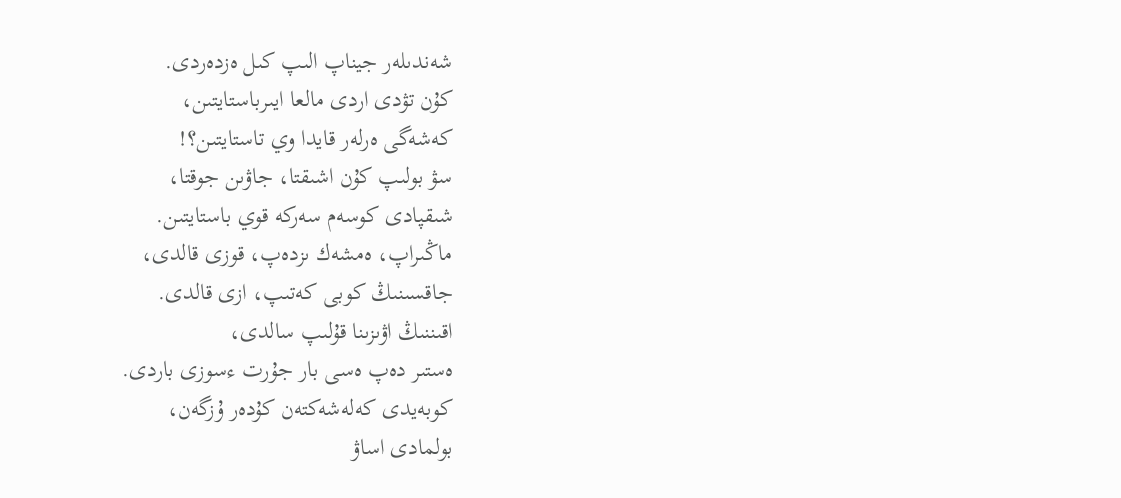شەندىلەر جيناپ الىپ كىل ەزدەردى.
كۇن تۋدى اردى مالعا ايىرباستايتىن،
كەشەگى ەرلەر قايدا وي تاستايتىن؟!
سۋ بولىپ كۇن اشىقتا، جاۋىن جوقتا،
شىقپادى كوسەم سەركە قوي باستايتىن.
ماڭىراپ، ەمشەك ىزدەپ، قوزى قالدى،
جاقسىنىڭ كوبى كەتىپ، ازى قالدى.
اقىننىڭ اۋىزىنا قۇلىپ سالدى،
ەستىر دەپ ەسى بار جۇرت ءسوزى باردى.
كوبەيدى كەلەشەكتەن كۇدەر ۇزگەن،
بولمادى اساۋ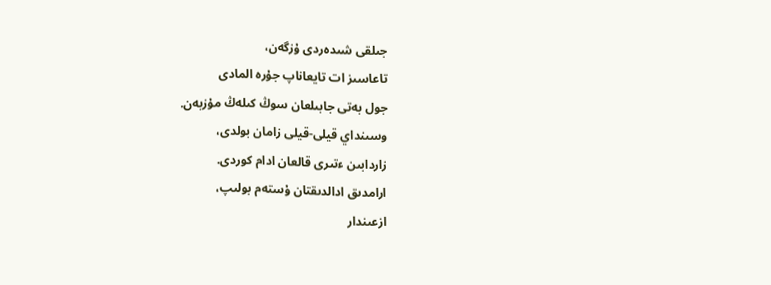جىلقى شىدەردى ۇزگەن،
تاعاسىز ات تايعاناپ جۇرە المادى
جول بەتى جابىلعان سوڭ كىلەڭ مۇزبەن.
وسىنداي قيلى-قيلى زامان بولدى،
زاردابىن ءتىرى قالعان ادام كوردى.
ارامدىق ادالدىقتان ۇستەم بولىپ،
ازعىندار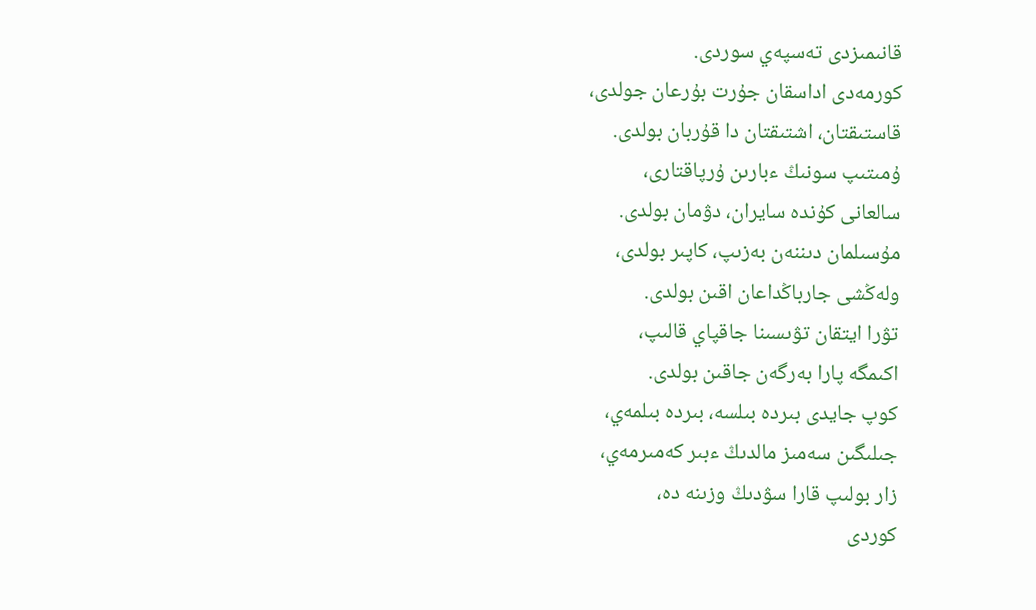قانىمىزدى تەسپەي سوردى.
كورمەدى اداسقان جۇرت بۇرعان جولدى،
قاستىقتان، اشتىقتان دا قۇربان بولدى.
ۇمىتىپ سونىڭ ءبارىن ۇرپاقتارى،
سالعانى كۇندە سايران، دۋمان بولدى.
مۇسىلمان دىننەن بەزىپ، كاپىر بولدى،
ولەڭشى جارباڭداعان اقىن بولدى.
تۋرا ايتقان تۋىسىنا جاقپاي قالىپ،
اكىمگە پارا بەرگەن جاقىن بولدى.
كوپ جايدى بىردە بىلسە، بىردە بىلمەي،
جىلىگىن سەمىز مالدىڭ ءبىر كەمىرمەي،
زار بولىپ قارا سۋدىڭ وزىنە دە،
كوردى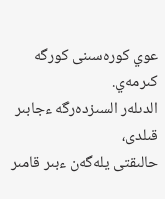عوي كورەسىنى كورگە كىرمەي.
الدىلەر السىزدەرگە ءجابىر قىلدى،
حالىقتى يلەگەن ءبىر قامىر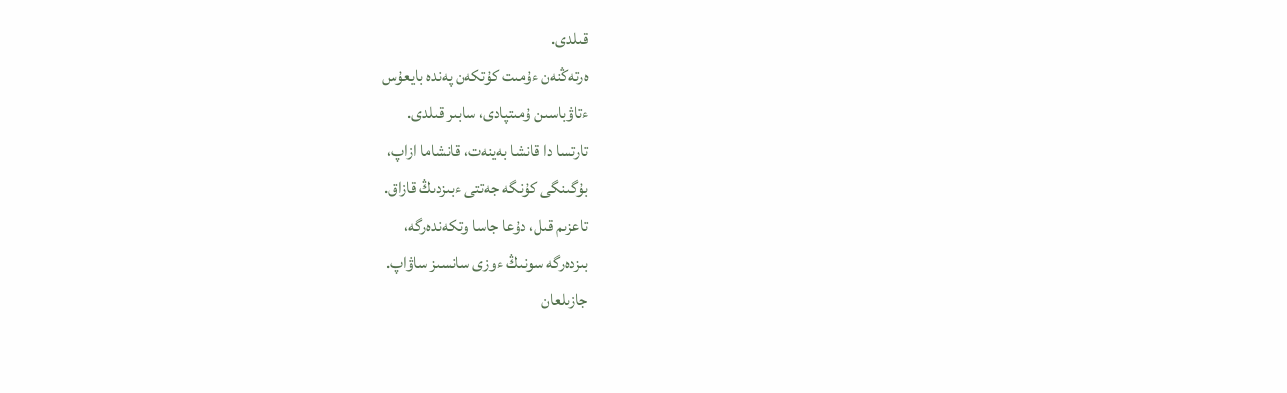قىلدى.
ەرتەڭنەن ءۇمىت كۇتكەن پەندە بايعۇس
ءتاۋباسىن ۇمىتپادى، سابىر قىلدى.
تارتسا دا قانشا بەينەت، قانشاما ازاپ،
بۇگىنگى كۇنگە جەتتى ءبىزدىڭ قازاق.
تاعزىم قىل، دۇعا جاسا وتكەندەرگە،
بىزدەرگە سونىڭ ءوزى سانسىز ساۋاپ.
جازىلعان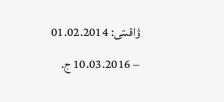ۋاقىتى: 01.02.2014 – 10.03.2016 ج.